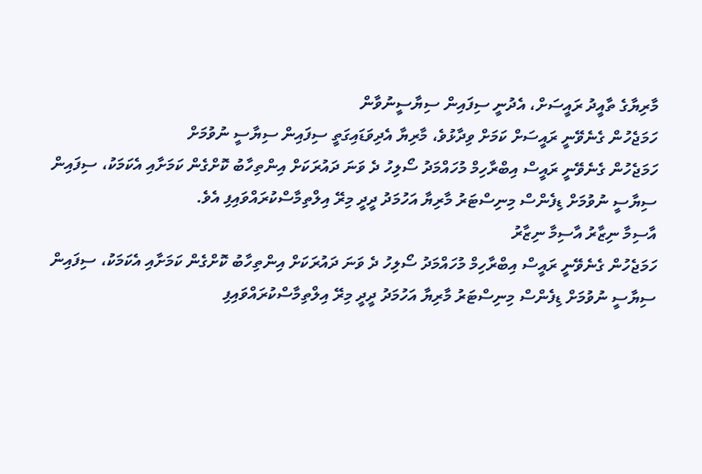މާރިޔާގެ ތާއީދު ރައީސަށް، އެދުނީ ސިފައިން ސިޔާސީނުވާން
ހަމަޖެހުން ގެނެވޭނީ ރައީސަށް ކަމަށް ވިދާޅުވެ، މާރިޔާ އެދިވަޑައިގަތީ ސިފައިން ސިޔާސީ ނުވުމަށް
ހަމަޖެހުން ގެނެވޭނީ ރައީސް އިބްރާހިމް މުހައްމަދު ސޯލިހު ދެ ވަނަ ދައުރަކަށް އިންތިހާބު ކޮށްގެން ކަމަށާއި އެކަމަކު، ސިފައިން ސިޔާސީ ނުވުމަށް ޑިފެންސް މިނިސްޓަރު މާރިޔާ އަހުމަދު ދީދީ މިރޭ އިލްތިމާސްކުރައްވައިފި އެވެ.
އާސިމާ ނިޒާރު އާސިމާ ނިޒާރު
ހަމަޖެހުން ގެނެވޭނީ ރައީސް އިބްރާހިމް މުހައްމަދު ސޯލިހު ދެ ވަނަ ދައުރަކަށް އިންތިހާބު ކޮށްގެން ކަމަށާއި އެކަމަކު، ސިފައިން ސިޔާސީ ނުވުމަށް ޑިފެންސް މިނިސްޓަރު މާރިޔާ އަހުމަދު ދީދީ މިރޭ އިލްތިމާސްކުރައްވައިފި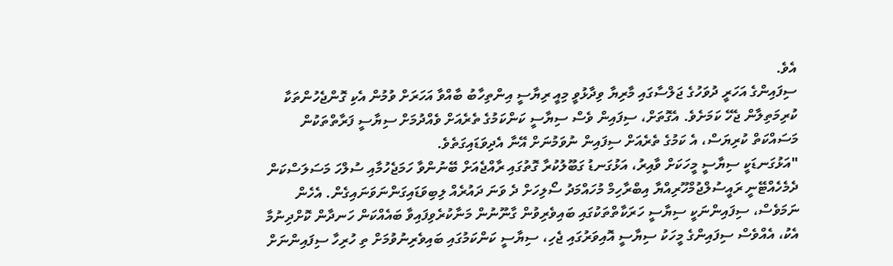އެވެ.
ސިފައިންގެ އަހަރީ ދުވަހުގެ ޖަލްސާގައި މާރިޔާ ވިދާޅުވީ މިއީ ރިޔާސީ އިންތިހާބު ބާއްވާ އަހަރަށް ވުމުން އެކި ގޮންޖެހުންތަކާ ކުރިމަތިލާން ޖެހޭ ކަމަށެވެ. އެގޮތަށް، ސިފައިން ވެސް ސިޔާސީ ކަންކަމުގެ ތެރެއަށް ވެއްދުމަށް ސިޔާސީ ފަރާތްތަކުން މަސައްކަތް ކުރިޔަސް، އެ ކަމުގެ ތެރެއަށް ސިފައިން ނުވަމުނަށް އޭނާ އެދިވަޑައިގަތެވެ.
"އަޅުގަނޑަކީ ސިޔާސީ މީހަކަށް ވާއިރު، އަޅުގަނޑު ގަބޫލުކުރާ ގޮތުގައި ރާއްޖެއަށް ބޭނުންވާ ހަމަޖެހުމާއި ސުލްހަ މަސަލަސްކަން ދެމެހެއްޓޭނީ ރައީސުލްޖުމްހޫރިއްޔާ އިބްރާހިމް މުހައްމަދު ސޯލިހަށް ދެ ވަނަ ދައުރެއް ލިބިވަޑައިގަންނަވަނައިގެން. އެހެން ނަމަވެސް، ސިފައިންނަކީ ސިޔާސީ ހަރަކާތްތަކުގައި ބައިވެރިވުން ގާނޫނުން މަނާކުރެވިފައިވާ ބައެއްކަން ހަނދާން ކޮށްދިނުމާ އެކު، އެއްވެސް ސިފައިންގެ މީހަކު ސިޔާސީ އޮއިވަރުގައި ޖެހި، ސިޔާސީ ކަންކަމުގައި ބައިވެރިނުވުމަށް ތި ހުރިހާ ސިފައިންނަށް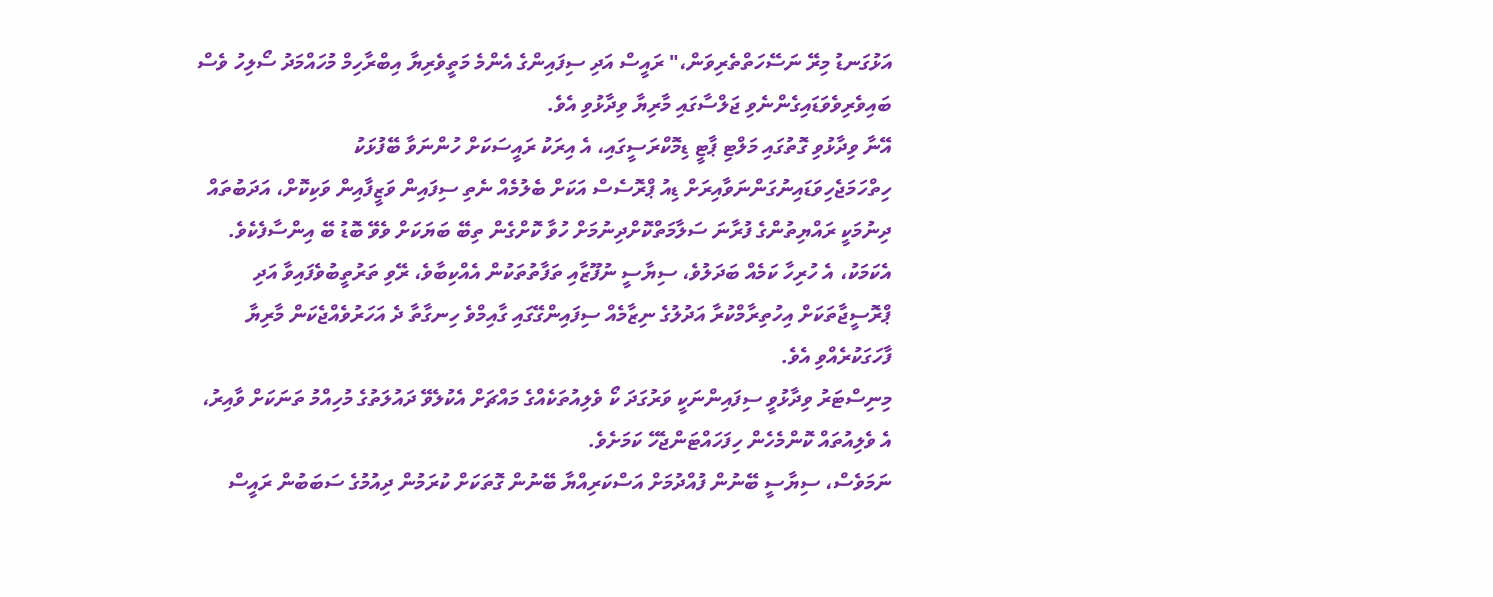އަޅުގަނޑު މިރޭ ނަސޭހަތްތެރިވަން،" ރައީސް އަދި ސިފައިންގެ އެންމެ މަތީވެރިޔާ އިބްރާހިމް މުހައްމަދު ސޯލިހު ވެސް ބައިވެރިވެވަޑައިގެންނެވި ޖަލްސާގައި މާރިޔާ ވިދާޅުވި އެވެ.
އޭނާ ވިދާޅުވި ގޮތުގައި މަލްޓި ޕާޓީ ޑިމޮކްރަސީގައި، އެ އިރަކު ރައީސަކަށް ހުންނަވާ ބޭފުޅަކު ހިތްހަމަޖެހިވަޑައިނުގަންނަވާއިރަށް ޑިއު ޕްރޮސެސް އަކަށް ބެލުމެއް ނެތި ސިފައިން ވަޒީފާއިން ވަކިކޮށް، އަދަބުތައް ދިނުމަކީ ރައްޔިތުންގެ ފުރާނަ ސަލާމަތްކޮށްދިނުމަށް ހުވާ ކޮށްގެން ތިބޭ ބަޔަކަށް ވެވޭ ބޮޑު ބޭ އިންސާފެކެވެ.
އެކަމަކު، އެ ހުރިހާ ކަމެއް ބަދަލުވެ، ސިޔާސީ ނުފޫޒާއި ތަފާތުތަކުން އެއްކިބާވެ، ރޭވި ތަރުތީބުވެފައިވާ އަދި ޕްރޮސީޖާތަކަށް އިހުތިރާމްކުރާ އަދުލުގެ ނިޒާމެއް ސިފައިންގޭގައި ގާއިމްވެ ހިނގާތާ ދެ އަހަރުވެއްޖެކަން މާރިޔާ ފާހަގަކުރެއްވި އެވެ.
މިނިސްޓަރު ވިދާޅުވީ ސިފައިންނަކީ ވަރުގަދަ ކޯ ވެލިއުތަކެއްގެ މައްޗަށް އެކުލެވޭ ދައުލަތުގެ މުހިއްމު ތަނަކަށް ވާއިރު، އެ ވެލިއުތައް ކޮންމެހެން ހިފަހައްޓަންޖެހޭ ކަމަށެވެ.
ނަމަވެސް، ސިޔާސީ ބޭނުން ފުއްދުމަށް އަސްކަރިއްޔާ ބޭނުން ގޮތަކަށް ކުރަމުން ދިއުމުގެ ސަބަބުން ރައީސް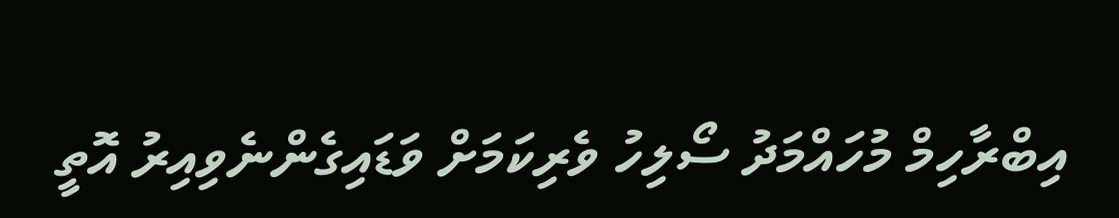އިބްރާހިމް މުހައްމަދު ސޯލިހު ވެރިކަމަށް ވަޑައިގެންނެވިއިރު އޮތީ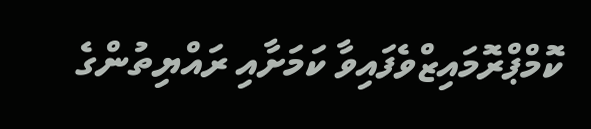ކޮމްޕްރޮމައިޒްވެފައިވާ ކަމަށާއި ރައްޔިތުންގެ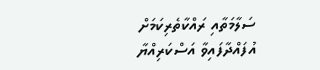ސަލާމަތާއި ރައްކާތެރިކަމަށް އުފައްދާފައިވާ އަސްކަރިއްޔާ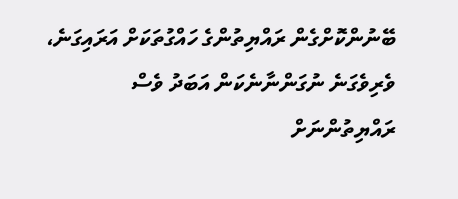ބޭނުންކޮށްގެން ރައްޔިތުންގެ ހައްގުތަކަށް އަރައިގަނެ، ވެރިވެގަނެ ނުގަންނާނެކަން އަބަދު ވެސް ރައްޔިތުންނަށް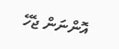އޮންނަން ޖެހޭ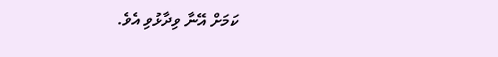ކަމަށް އޭނާ ވިދާޅުވި އެވެ.